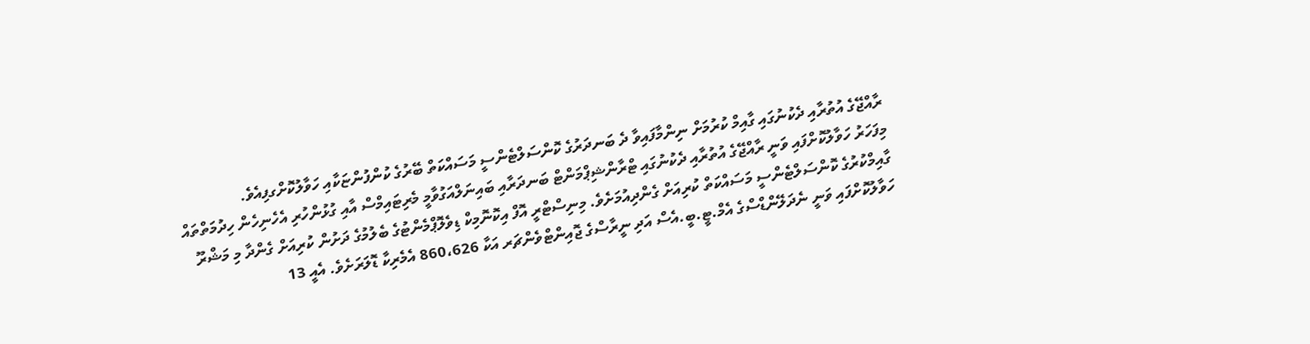ރާއްޖޭގެ އުތުރާއި ދެކުނުގައި ގާއިމް ކުރުމަށް ނިންމާފައިވާ ދެ ބަނދަރުގެ ކޮންސަލްޓެންސީ މަސައްކަތް ބޭރުގެ ކުންފުންޏަކާއި ހަވާލުކޮށްގފިއެވެ.
މިފަހަރު ހަވާލުކޮށްފައި ވަނީ ރާއްޖޭގެ އުތުރާއި ދެކުނުގައި ޓްރާންޝިޕްމަންޓް ބަނދަރާއި ބައިނަލްއަގުވާމީ މެރިޓައިމްސް އާއި ގުޅުންހުރި އެހެނިހެން ހިދުމަތްތައް ގާއިމްކުރުގެ ކޮންސަލްޓެންސީ މަސައްކަތް ކުރިއަށް ގެންދިއުމަށެވެ. މިނިސްޓްރީ އޮފް އިކޮނޮމިކް ޑިވެލޮޕްމެންޓުގެ ބެލުމުގެ ދަށުން ކުރިއަށް ގެންދާ މި މަޝްރޫ ހަވާލުކޮށްފައި ވަނީ ނެދަލޭންޑްސްގެ އެމް.ޓީ.ބީ.އެސް އަދި ނީރާސްގެ ޖޮއިންޓްވެންޗަރ އަކާ 860،626 އެމެރިކާ ޑޮލަރަށެވެ. އެއީ 13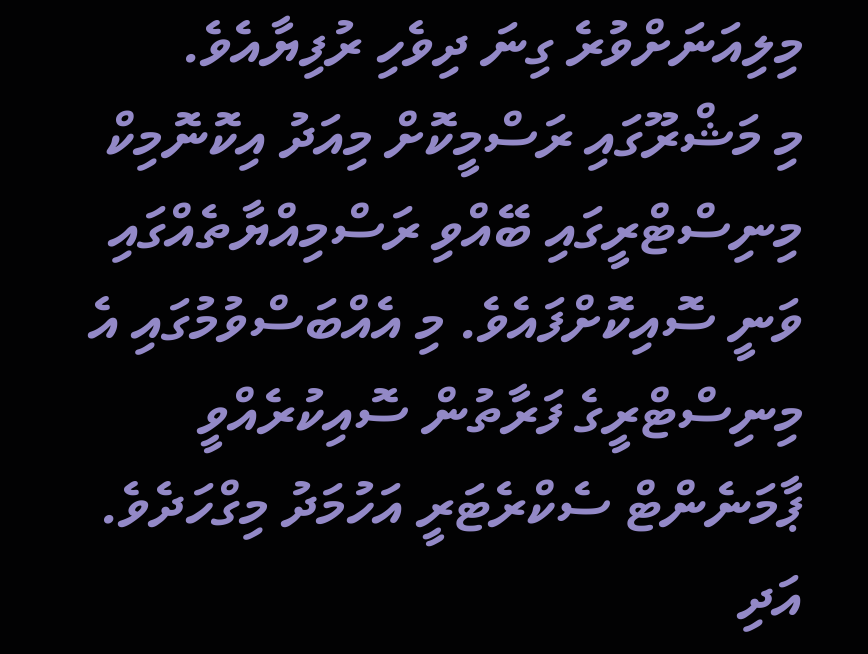މިލިއަނަށްވުރެ ގިނަ ދިވެހި ރުފިޔާއެވެ.
މި މަޝްރޫގައި ރަސްމީކޮށް މިއަދު އިކޮނޮމިކް މިނިސްޓްރީގައި ބޭއްވި ރަސްމިއްޔާތެއްގައި ވަނީ ސޮއިކޮށްފައެވެ. މި އެއްބަސްވުމުގައި އެ މިނިސްޓްރީގެ ފަރާތުން ސޮއިކުރެއްވީ ޕާމަނެންޓް ސެކްރެޓަރީ އަހުމަދު މިގްހަދެވެ. އަދި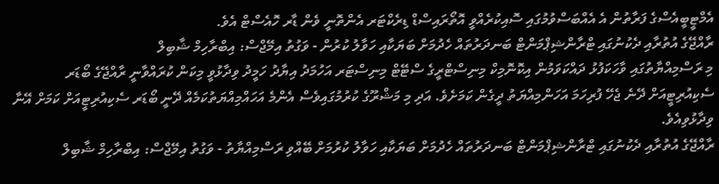އެމްޓީބީއެސްގެ ފަރާތުން އެ އެއްބަސްވުމުގައި ސޮއިކުރެއްވީ އޮތޯރައިސްޑް ޑިރެކްޓަރ އެންތޮނީ ވެން ޑާރ ހޮއެސްޓް އެވެ.
ރާއްޖޭގެ އުތުރާއި ދެކުނުގައި ޓްރާންޝިޕްމަންޓް ބަނދަރުތައް ހެދުމަށް ބަޔަކާއި ހަވާލު ކުރުން - ވަގުތު އިމޭޖްސް: އިބްރާހިމް ޝާބިލް
މި ރަސްމިއްޔާތުގައި ވާހަކަފުޅު ދައްކަވަމުން އިކޮނޮމިކް މިނިސްޓްރީގެ ސްޓޭޓް މިނިސްޓަރ އަހުމަދު އިޔާދު ހަމީދު ވިދާޅުވީ މިކަން ކުރައްވާނީ ރާއްޖޭގެ ބޯޑަރ ސެކިއުރިޓީއަށް ދޭނެ ޖެހޭ ފުރިހަމަ އަހަންމިއްޔަތު ދީގެން ކަމަށެވެ. އަދި މި މަޝްރޫގެ ކުރުމުގައިވެސް އެންމެ އަހައްމިއްޔަތުކަމެއް ދޭނީ ބޯޑަރ ސެކިއުރިޓީއަށް ކަމަށް އޭނާ ވިދާޅުވިއެވެ.
ރާއްޖޭގެ އުތުރާއި ދެކުނުގައި ޓްރާންޝިޕްމަންޓް ބަނދަރުތައް ހެދުމަށް ބަޔަކާއި ހަވާލު ކުރުމަށް ބޭއްވި ރަސްމިއްޔާތު - ވަގުތު އިމޭޖްސް: އިބްރާހިމް ޝާބިލް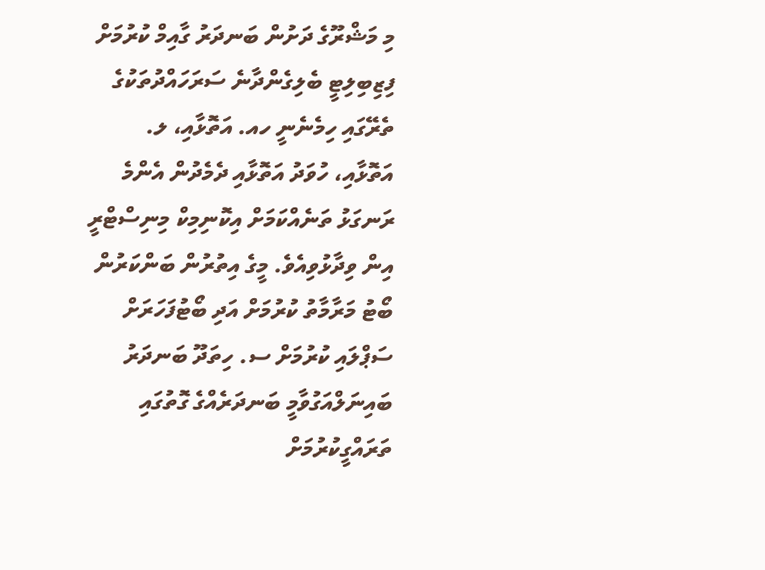މި މަޝްރޫގެ ދަށުން ބަނދަރު ގާއިމް ކުރުމަށް ފިޒިބިލިޓީ ބެލިގެންދާނެ ސަރަހައްދުތަކުގެ ތެރޭގައި ހިމެނެނީ ހއ. އަތޮޅާއި، ލ. އަތޮޅާއި، ހުވަދު އަތޮޅާއި ދެމެދުން އެންމެ ރަނގަޅު ތަނެއްކަމަށް އިކޮނިމިކް މިނިސްޓްރީ އިން ވިދާޅުވިއެވެ. މީގެ އިތުރުން ބަންކަރުން ބޯޓު މަރާމާތު ކުރުމަށް އަދި ބޯޓުފަހަރަށް ސަޕްލައި ކުރުމަށް ސ. ހިތަދޫ ބަނދަރު ބައިނަލްއަގުވާމީ ބަނދަރެއްގެ ގޮތުގައި ތަރައްގީކުރުމަށް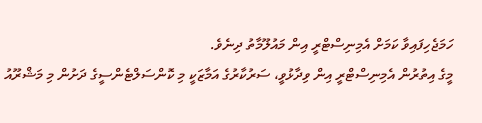ހަމަޖެހިފައިވާ ކަމަށް އެމިނިސްޓްރީ އިން މައުލޫމާތު ދިނެވެ.
މީގެ އިތުރުން އެމިނިސްޓްރީ އިން ވިދާޅުވީ، ސަރުކާރުގެ އަމާޒަކީ މި ކޮންސަލްޓެންސީގެ ދަށުން މި މަޝްރޫއު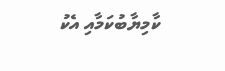ކާމިޔާބުކަމާއި އެކު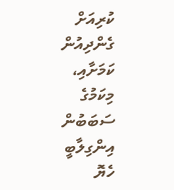ކުރިއަށް ގެންދިއުން ކަމަށާއި، މިކަމުގެ ސަބަބުން އިންގިލާބީ ހެޔޮ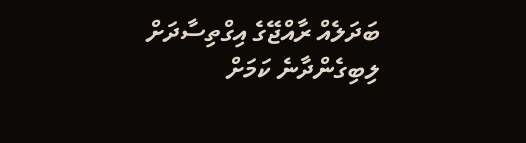ބަދަލެއް ރާއްޖޭގެ އިގްތިސާދަށް ލިބިގެންދާނެ ކަމަށް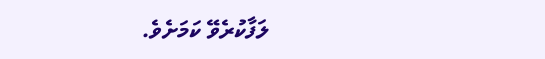ލަފާކުރެވޭ ކަމަށެވެ.